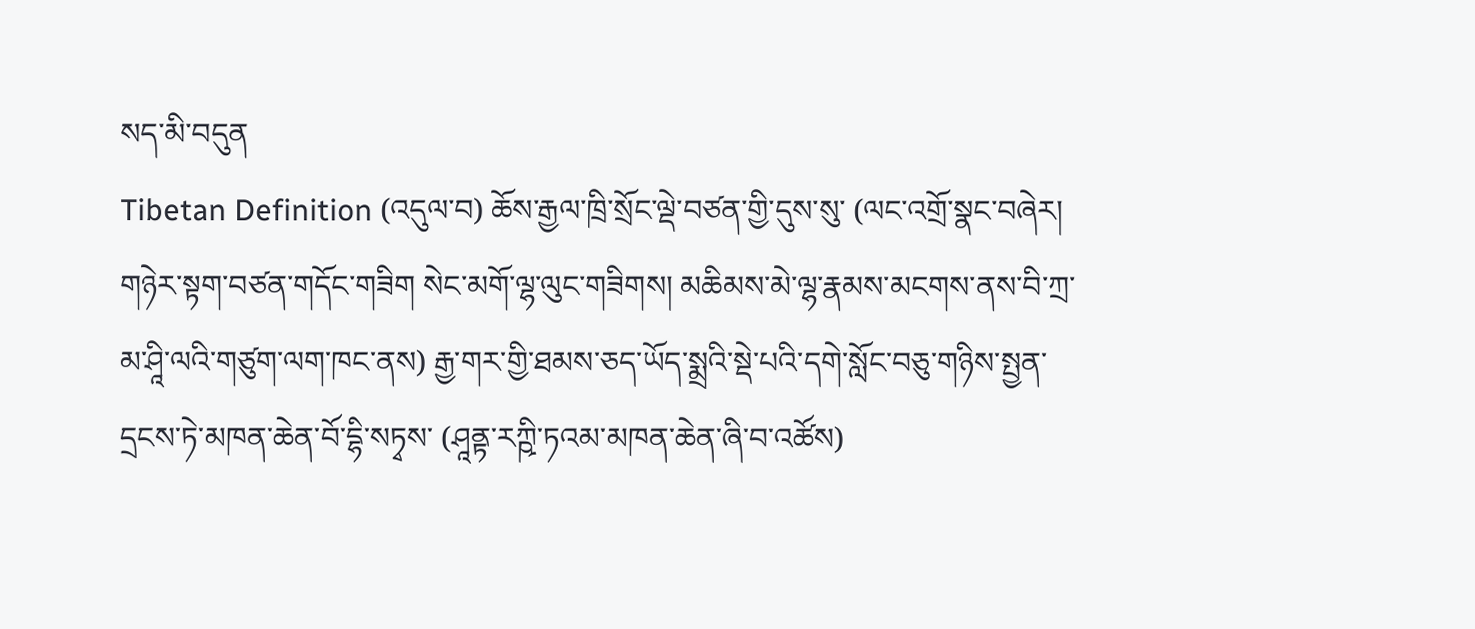སད་མི་བདུན
Tibetan Definition (འདུལ་བ) ཆོས་རྒྱལ་ཁྲི་སྲོང་ལྡེ་བཙན་གྱི་དུས་སུ་ (ལང་འགྲོ་སྣང་བཞེར། གཉེར་སྟག་བཙན་གདོང་གཟིག སེང་མགོ་ལྷ་ལུང་གཟིགས། མཆིམས་མེ་ལྷ་རྣམས་མངགས་ནས་བི་ཀྲ་མ་ཤཱི་ལའི་གཙུག་ལག་ཁང་ནས) རྒྱ་གར་གྱི་ཐམས་ཅད་ཡོད་སྨྲའི་སྡེ་པའི་དགེ་སློང་བཅུ་གཉིས་སྤྱན་དྲངས་ཏེ་མཁན་ཆེན་བོ་དྷི་སཏྭས་ (ཤཱནྟ་རཀྵི་ཏའམ་མཁན་ཆེན་ཞི་བ་འཚོས)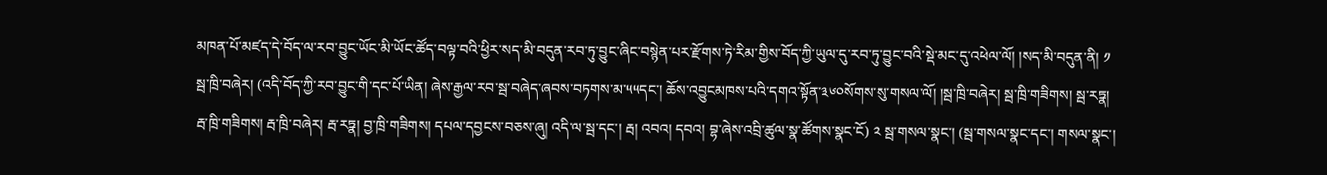མཁན་པོ་མཛད་དེ་བོད་ལ་རབ་བྱུང་ཡོང་མི་ཡོང་ཚོད་བལྟ་བའི་ཕྱིར་སད་མི་བདུན་རབ་ཏུ་བྱུང་ཞིང་བསྙེན་པར་རྫོགས་ཏེ་རིམ་གྱིས་བོད་ཀྱི་ཡུལ་དུ་རབ་ཏུ་བྱུང་བའི་སྡེ་མང་དུ་འཕེལ་ལོ། །སད་མི་བདུན་ནི། ༡ སྦ་ཁྲི་བཞེར། (འདི་བོད་ཀྱི་རབ་བྱུང་གི་དང་པོ་ཡིན། ཞེས་རྒྱལ་རབ་སྦ་བཞེད་ཞབས་བཏགས་མ་༥༥དང་། ཆོས་འབྱུངམཁས་པའི་དགའ་སྟོན་༣༦༠སོགས་སུ་གསལ་ལོ། །སྦ་ཁྲི་བཞེར། སྦ་ཁྲི་གཟིགས། སྦ་རཏྣ། རྦ་ཁྲི་གཟིགས། རྦ་ཁྲི་བཞེར། རྦ་རཏྣ། བྱ་ཁྲི་གཟིགས། དཔལ་དབྱངས་བཅས་ཞུ། འདི་ལ་སྦ་དང་། རྦ། འབའ། དབའ། བྷ་ཞེས་འབྲི་ཚུལ་སྣ་ཚོགས་སྣང་ངོ) ༢ སྦ་གསལ་སྣང་། (སྦ་གསལ་སྣང་དང་། གསལ་སྣང་།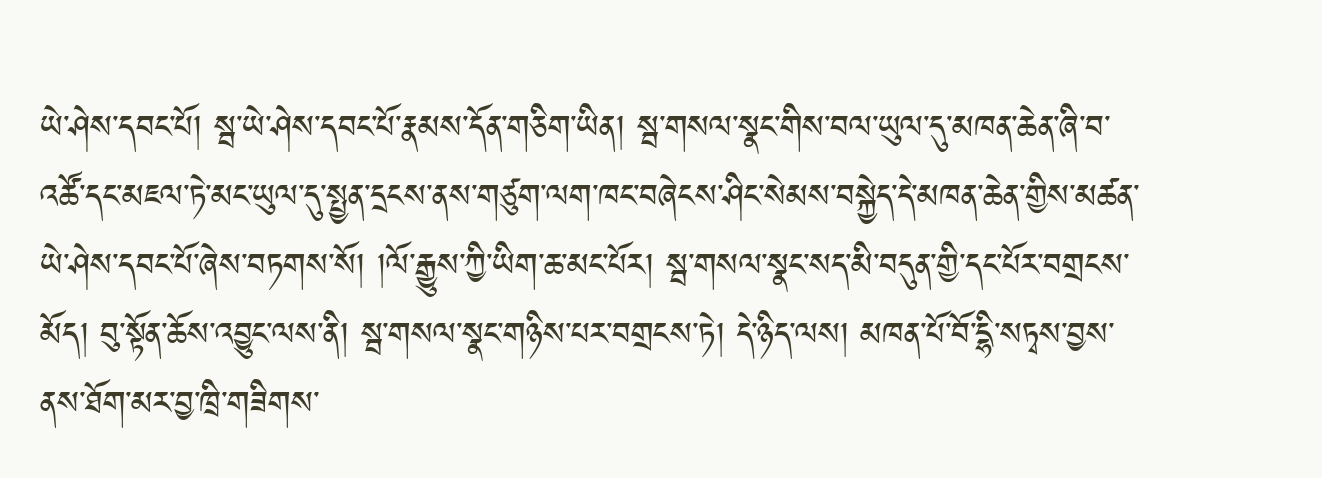ཡེ་ཤེས་དབང་པོ། སྦ་ཡེ་ཤེས་དབང་པོ་རྣམས་དོན་གཅིག་ཡིན། སྦ་གསལ་སྣང་གིས་བལ་ཡུལ་དུ་མཁན་ཆེན་ཞི་བ་འཚོ་དང་མཇལ་ཏེ་མང་ཡུལ་དུ་སྤྱན་དྲངས་ནས་གཙུག་ལག་ཁང་བཞེངས་ཤིང་སེམས་བསྐྱེད་དེ་མཁན་ཆེན་གྱིས་མཚན་ཡེ་ཤེས་དབང་པོ་ཞེས་བཏགས་སོ། །ལོ་རྒྱུས་ཀྱི་ཡིག་ཆ་མང་པོར། སྦ་གསལ་སྣང་སད་མི་བདུན་གྱི་དང་པོར་བགྲངས་མོད། བུ་སྟོན་ཆོས་འབྱུང་ལས་ནི། སྦ་གསལ་སྣང་གཉིས་པར་བགྲངས་ཏེ། དེ་ཉིད་ལས། མཁན་པོ་བོ་དྷི་སཏྭས་བྱས་ནས་ཐོག་མར་བྱ་ཁྲི་གཟིགས་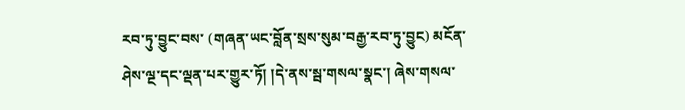རབ་ཏུ་བྱུང་བས་ (གཞན་ཡང་བློན་སྲས་སུམ་བརྒྱ་རབ་ཏུ་བྱུང) མངོན་ཤེས་ལྔ་དང་ལྡན་པར་གྱུར་ཏོ། །དེ་ནས་སྦ་གསལ་སྣང་། ཞེས་གསལ་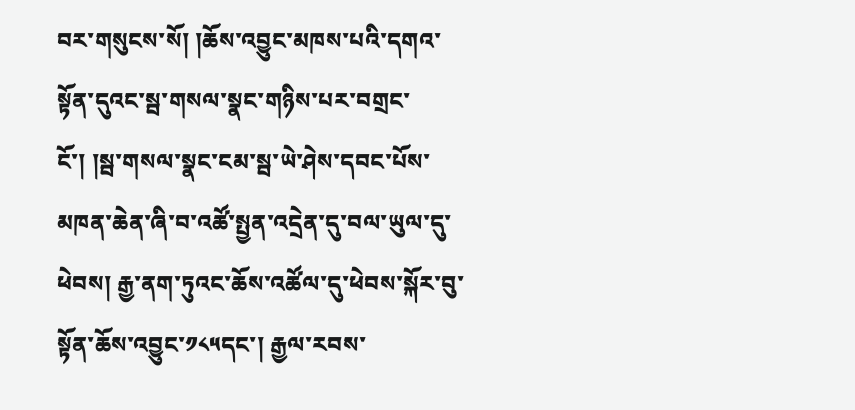བར་གསུངས་སོ། །ཆོས་འབྱུང་མཁས་པའི་དགའ་སྟོན་དུའང་སྦ་གསལ་སྣང་གཉིས་པར་བགྲང་ངོ་། །སྦ་གསལ་སྣང་ངམ་སྦ་ཡེ་ཤེས་དབང་པོས་མཁན་ཆེན་ཞི་བ་འཚོ་སྤྱན་འདྲེན་དུ་བལ་ཡུལ་དུ་ཕེབས། རྒྱ་ནག་ཏུའང་ཆོས་འཚོལ་དུ་ཕེབས་སྐོར་བུ་སྟོན་ཆོས་འབྱུང་༡༨༥དང་། རྒྱལ་རབས་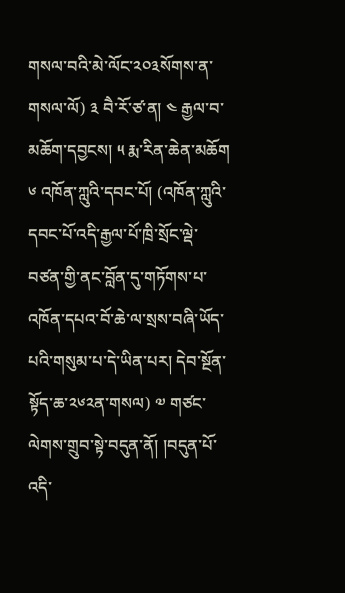གསལ་བའི་མེ་ལོང་༢༠༣སོགས་ན་གསལ་ལོ) ༣ བཻ་རོ་ཙ་ན། ༤ རྒྱལ་བ་མཆོག་དབྱངས། ༥ རྨ་རིན་ཆེན་མཆོག ༦ འཁོན་ཀླུའི་དབང་པོ། (འཁོན་ཀླུའི་དབང་པོ་འདི་རྒྱལ་པོ་ཁྲི་སྲོང་ལྡེ་བཙན་གྱི་ནང་བློན་དུ་གཏོགས་པ་འཁོན་དཔའ་བོ་ཆེ་ལ་སྲས་བཞི་ཡོད་པའི་གསུམ་པ་དེ་ཡིན་པར། དེབ་སྔོན་སྟོད་ཆ་༢༦༢ན་གསལ) ༧ གཙང་ལེགས་གྲུབ་སྟེ་བདུན་ནོ། །བདུན་པོ་འདི་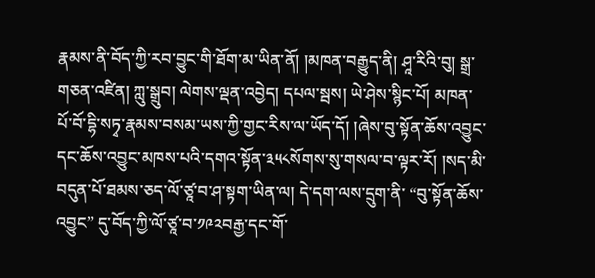རྣམས་ནི་བོད་ཀྱི་རབ་བྱུང་གི་ཐོག་མ་ཡིན་ནོ། །མཁན་བརྒྱུད་ནི། ཤཱ་རིའི་བུ། སྒྲ་གཅན་འཛིན། ཀླུ་སྒྲུབ། ལེགས་ལྡན་འབྱེད། དཔལ་སྦས། ཡེ་ཤེས་སྙིང་པོ། མཁན་པོ་བོ་དྷི་སཏྭ་རྣམས་བསམ་ཡས་ཀྱི་གྱང་རིས་ལ་ཡོད་དོ། །ཞེས་བུ་སྟོན་ཆོས་འབྱུང་དང་ཆོས་འབྱུང་མཁས་པའི་དགའ་སྟོན་༣༥༨སོགས་སུ་གསལ་བ་ལྟར་རོ། །སད་མི་བདུན་པོ་ཐམས་ཅད་ལོ་ཙཱ་བ་ཤ་སྟག་ཡིན་ལ། དེ་དག་ལས་དྲུག་ནི་ “བུ་སྟོན་ཆོས་འབྱུང” དུ་བོད་ཀྱི་ལོ་ཙཱ་བ་༡༩༢བརྒྱ་དང་གོ་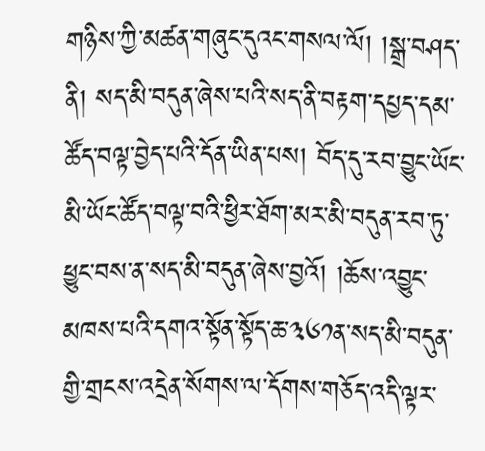གཉིས་ཀྱི་མཚན་གཞུང་དུའང་གསལ་ལོ། །སྒྲ་བཤད་ནི། སད་མི་བདུན་ཞེས་པའི་སད་ནི་བརྟག་དཔྱད་དམ་ཚོད་བལྟ་བྱེད་པའི་དོན་ཡིན་པས། བོད་དུ་རབ་བྱུང་ཡོང་མི་ཡོང་ཚོད་བལྟ་བའི་ཕྱིར་ཐོག་མར་མི་བདུན་རབ་ཏུ་ཕྱུང་བས་ན་སད་མི་བདུན་ཞེས་བྱའོ། །ཆོས་འབྱུང་མཁས་པའི་དགའ་སྟོན་སྟོད་ཆ་༣༦༡ན་སད་མི་བདུན་གྱི་གྲངས་འདྲེན་སོགས་ལ་དོགས་གཅོད་འདི་ལྟར་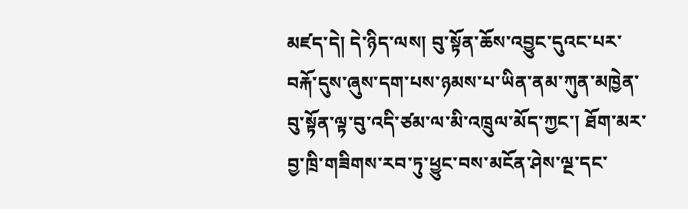མཛད་དེ། དེ་ཉིད་ལས། བུ་སྟོན་ཆོས་འབྱུང་དུའང་པར་བརྐོ་དུས་ཞུས་དག་པས་ཉམས་པ་ཡིན་ནམ་ཀུན་མཁྱེན་བུ་སྟོན་ལྟ་བུ་འདི་ཙམ་ལ་མི་འཁྲུལ་མོད་ཀྱང་། ཐོག་མར་བྱ་ཁྲི་གཟིགས་རབ་ཏུ་ཕྱུང་བས་མངོན་ཤེས་ལྔ་དང་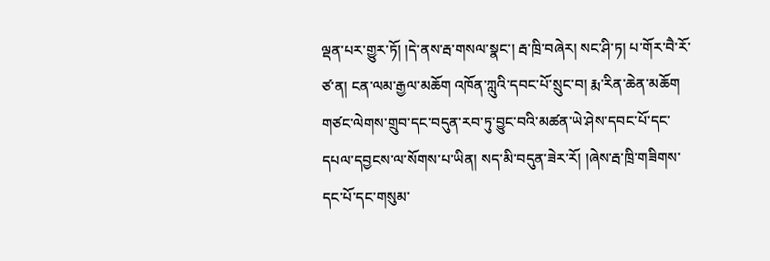ལྡན་པར་གྱུར་ཏོ། །དེ་ནས་རྦ་གསལ་སྣང་། རྦ་ཁྲི་བཞེར། སང་ཤི་ཏ། པ་གོར་བཻ་རོ་ཙ་ན། ངན་ལམ་རྒྱལ་མཆོག འཁོན་ཀླུའི་དབང་པོ་སྲུང་བ། རྨ་རིན་ཆེན་མཆོག གཙང་ལེགས་གྲུབ་དང་བདུན་རབ་ཏུ་བྱུང་བའི་མཚན་ཡེ་ཤེས་དབང་པོ་དང་དཔལ་དབྱངས་ལ་སོགས་པ་ཡིན། སད་མི་བདུན་ཟེར་རོ། །ཞེས་རྦ་ཁྲི་གཟིགས་དང་པོ་དང་གསུམ་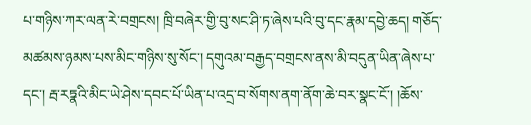པ་གཉིས་ཀར་ལན་རེ་བགྲངས། ཁྲི་བཞེར་གྱི་བུ་སང་ཤི་ཏ་ཞེས་པའི་བུ་དང་རྣམ་དབྱེ་ཆད། གཅོད་མཚམས་ཉམས་པས་མིང་གཉིས་སུ་སོང་། དགུའམ་བརྒྱད་བགྲངས་ནས་མི་བདུན་ཡིན་ཞེས་པ་དང་། རྦ་རཏྣའི་མིང་ཡེ་ཤེས་དབང་པོ་ཡིན་པ་འདྲ་བ་སོགས་ནག་ནོག་ཆེ་བར་སྣང་ངོ་། །ཆོས་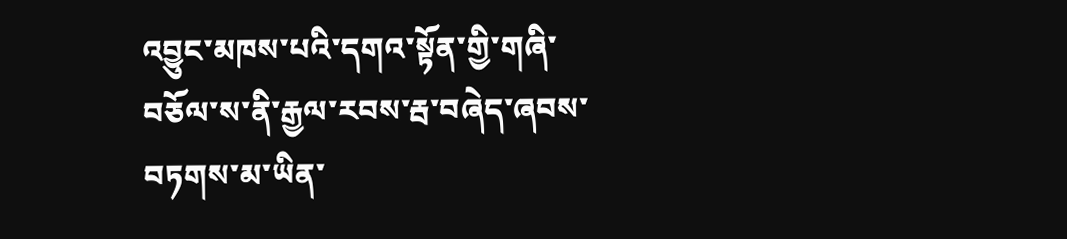འབྱུང་མཁས་པའི་དགའ་སྟོན་གྱི་གཞི་བཅོལ་ས་ནི་རྒྱལ་རབས་རྦ་བཞེད་ཞབས་བཏགས་མ་ཡིན་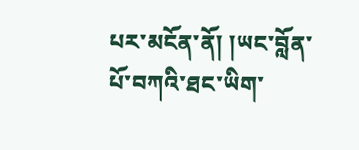པར་མངོན་ནོ། །ཡང་བློན་པོ་བཀའི་ཐང་ཡིག་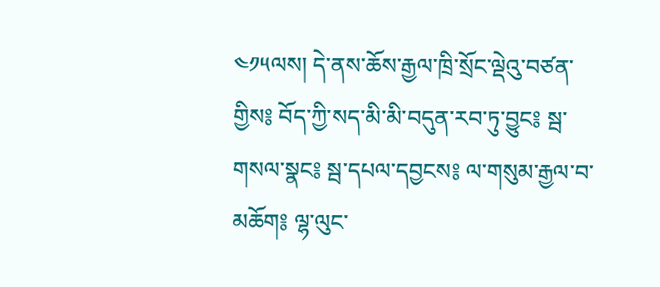༤༡༥ལས། དེ་ནས་ཆོས་རྒྱལ་ཁྲི་སྲོང་ལྡེའུ་བཙན་གྱིས༔ བོད་ཀྱི་སད་མི་མི་བདུན་རབ་ཏུ་བྱུང༔ སྦ་གསལ་སྣང༔ སྦ་དཔལ་དབྱངས༔ ལ་གསུམ་རྒྱལ་བ་མཆོག༔ ལྷ་ལུང་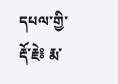དཔལ་གྱི་རྡོ་རྗེ༔ རྨ་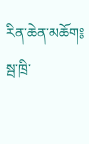རིན་ཆེན་མཆོག༔ སྦ་ཁྲི་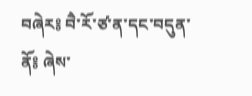བཞེར༔ བཻ་རོ་ཙ་ན་དང་བདུན་ནོ༔ ཞེས་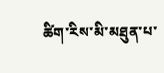ཚིག་རིས་མི་མཐུན་པ་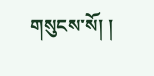གསུངས་སོ། །